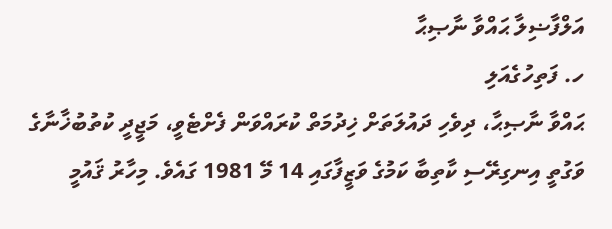އަލްފާޟިލާ ޙައްވާ ނާޞިޙާ
ހ. ފަތިހުގެއަލި
ޙައްވާ ނާޞިޙާ، ދިވެހި ދައުލަތަށް ޚިދުމަތް ކުރައްވަން ފެށްޓެވީ، މަޖީދީ ކުތުބުޚާނާގެ ވަގުތީ އިނގިރޭސި ކާތިބާ ކަމުގެ ވަޒީފާގައި 14 މޭ 1981 ގައެވެ. މިހާރު ޤައުމީ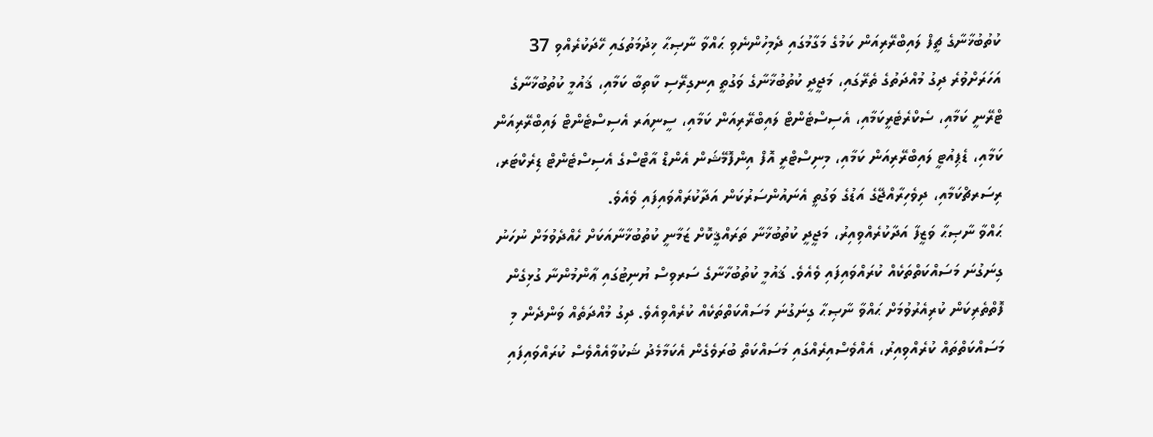ކުތުބުޚާނާގެ ޗީފް ލައިބްރޭރިއަން ކަމުގެ މަގާމުގައި ދެމިހުންނެވި ޙައްވާ ނާޞިޙާ ޚިދުމަތުގައި ހޭދަކުރެއްވި 37 އަހަރަށްވުރެ ދިގު މުއްދަތުގެ ތެރޭގައި، މަޖީދީ ކުތުބުޚާނާގެ ވަގުތީ އިނގިރޭސި ކާތިބާ ކަމާއި، ޤައުމީ ކުތުބުޚާނާގެ ޓްރޭނީ ކަމާއި، ސެކްރެޓެރީކަމާއި، އެސިސްޓެންޓް ލައިބްރޭރިއަން ކަމާއި، ސީނިއަރ އެސިސްޓެންޓް ލައިބްރޭރިއަން ކަމާއި، ޑެޕިއުޓީ ލައިބްރޭރިއަން ކަމާއި، މިނިސްޓްރީ އޮފް އިންފޮމޭޝަން އެންޑް އާޓްސްގެ އެސިސްޓެންޓް ޑިރެކްޓަރ، ރިސަރޗްކަމާއި، ދިވެހިރާއްޖޭގެ އަޑުގެ ވަގުތީ އެނައުންސަރުކަން އަދާކުރައްވައިފައި ވެއެވެ.
ޙައްވާ ނާޞިޙާ ވަޒީފާ އަދާކުރެއްވިއިރު، މަޖީދީ ކުތުބުޚާނާ ތަރައްޤީކޮށް ޒަމާނީ ކުތުބުޚާނާއަކަށް ހެއްދެވުމަށް ނުހަނު ގިނަގުނަ މަސައްކަތްތަކެއް ކުރައްވައިފައި ވެއެވެ. ޤައުމީ ކުތުބުޚާނާގެ ސަރވިސް ޔުނިޓުގައި ޢާންމުންނާ ގުޅިގެން ފޮތްތެރިކަން ކުރިއެރުވުމަށް ޙައްވާ ނާޞިޙާ ގިނަގުނަ މަސައްކަތްތަކެއް ކުރެއްވިއެވެ. ދިގު މުއްދަތެއް ވަންދެން މި މަސައްކަތްތައް ކުރެއްވިއިރު، އެއްވެސްއިރެއްގައި މަސައްކަތް ބުރަވެގެން އެކަމާމެދު ޝަކުވާއެއްވެސް ކުރައްވައިފައި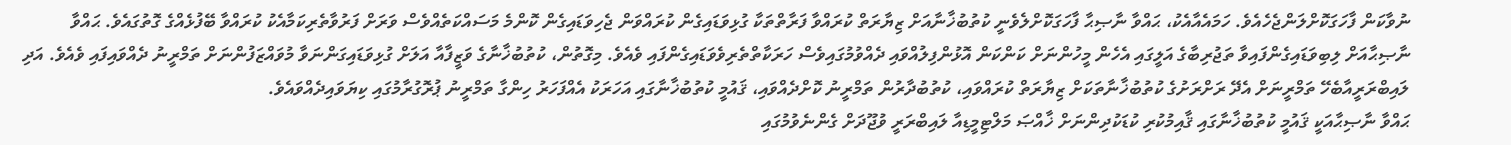ނުވާކަން ފާހަގަކޮށްލަންޖެހެއެވެ. ހަމައެއާއެކު، ޙައްވާ ނާޞިޙާ ފާހަގަކޮށްލެވެނީ ކުތުބުޚާނާއަށް ޒިޔާރަތް ކުރައްވާ ފަރާތްތަކާ ގުޅިވަޑައިގެން ކުރައްވަން ޖެހިވަޑައިގެން ކޮންމެ މަސައްކަތެއްވެސް ވަރަށް ފަރުވާތެރިކަމާއެކު ކުރައްވާ ބޭފުޅެއްގެ ގޮތުގައެވެ. ޙައްވާ ނާޞިޙާއަށް ލިބިވަޑައިގެންފައިވާ ތަޖުރިބާގެ އަލީގައި އެހެން މީހުންނަށް ކަންކަން އޮޅުންފިލުއްވައި ދެއްވުމުގައިވެސް ހަރަކާތްތެރިވެވަޑައިގެންފައި ވެއެވެ. މިގޮތުން، ކުތުބުޚާނާގެ ވަޒީފާއާ އަލަށް ގުޅިވަޑައިގަންނަވާ މުވައްޒަފުންނަށް ތަމްރީނު ދެއްވައިފައި ވެއެވެ. އަދި ލައިބްރަރީއާބެހޭ ތަމްރީނަށް އެދޭ ރަށްރަށުގެ ކުތުބުޚާނާތަކަށް ޒިޔާރަތް ކުރައްވައި، ކުތުބުދާރުން ތަމްރީނު ކޮށްދެއްވައި، ޤައުމީ ކުތުބުޚާނާގައި އަހަރަކު އެއްފަހަރު ހިންގާ ތަމްރީނު ޕުރޮގުރާމުގައި ކިޔަވައިދެއްވައެވެ.
ޙައްވާ ނާޞިޙާއަކީ ޤައުމީ ކުތުބުޚާނާގައި ޤާއިމުކުރި ކުޑަކުދިންނަށް ޚާއްޞަ މަލްޓިމީޑިއާ ލައިބްރަރީ ވުޖޫދަށް ގެންނެވުމުގައި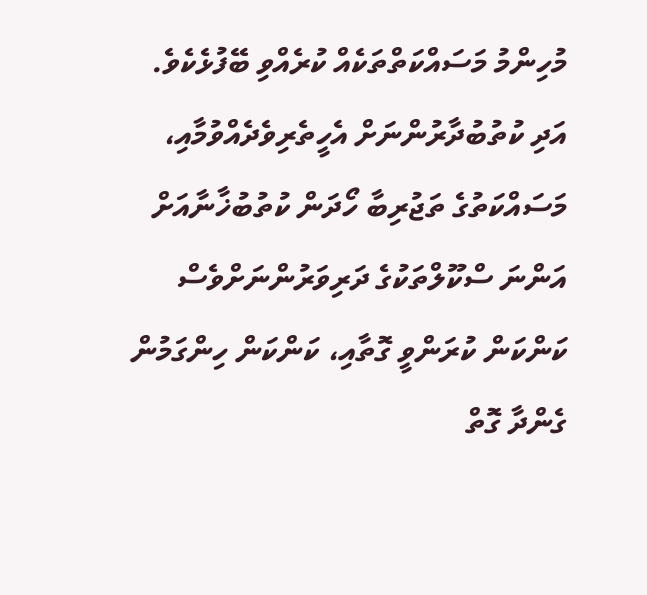މުހިންމު މަސައްކަތްތަކެއް ކުރެއްވި ބޭފުޅެކެވެ. އަދި ކުތުބުދާރުންނަށް އެހީތެރިވެދެއްވުމާއި، މަސައްކަތުގެ ތަޖުރިބާ ހޯދަން ކުތުބުޚާނާއަށް އަންނަ ސްކޫލްތަކުގެ ދަރިވަރުންނަށްވެސް ކަންކަން ކުރަންވީ ގޮތާއި، ކަންކަން ހިންގަމުން ގެންދާ ގޮތް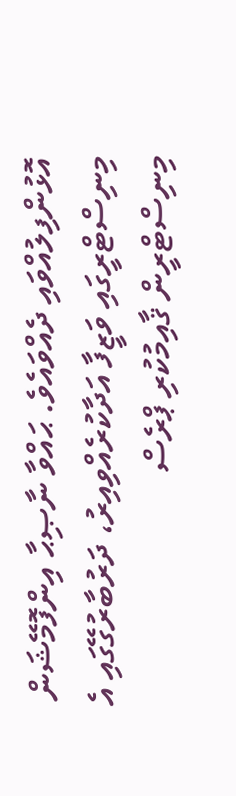އޮޅުންފިލުއްވައި ދެއްވައެވެ. ޙައްވާ ނާޞިޙާ އިންފޮމޭޝަން މިނިސްޓްރީގައި ވަޒީފާ އަދާކުރެއްވިއިރު، ދަރުބާރުގޭގައި އެ މިނިސްޓްރީން ޤާއިމުކުރި ޕްރެސް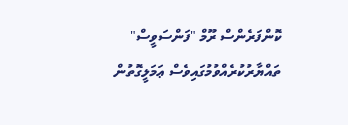ކޮންފަރެންސް ރޫމް "ފަންސަވީސް" ތައްޔާރުކުރެއްވުމުގައިވެސް ޢަމަލީގޮތުން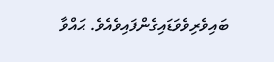ބައިވެރިވެވަޑައިގެންފައިވެއެވެ. ޙައްވާ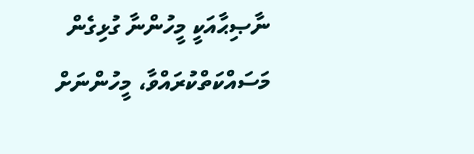ނާޞިޙާއަކީ މީހުންނާ ގުޅިގެން މަސައްކަތްކުރައްވާ، މީހުންނަށް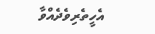އެހީތެރިވެދެއްވާ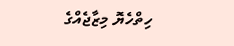ހިތްހެޔޮ މިޒާޖެއްގެ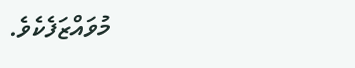މުވައްޒަފެކެވެ.